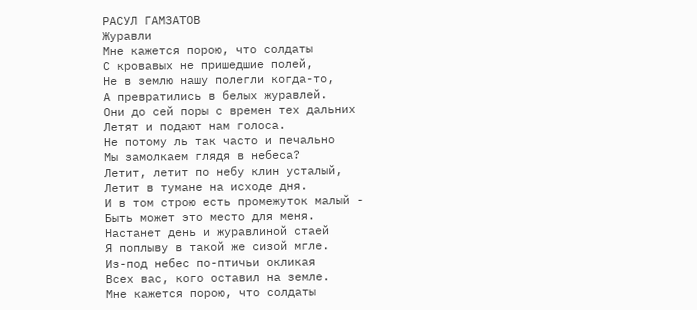РАСУЛ ГАМЗАТОВ
Журавли
Мне кажется порою, что солдаты
С кровавых не пришедшие полей,
Не в землю нашу полегли когда-то,
А превратились в белых журавлей.
Они до сей поры с времен тех дальних
Летят и подают нам голоса.
Не потому ль так часто и печально
Мы замолкаем глядя в небеса?
Летит, летит по небу клин усталый,
Летит в тумане на исходе дня.
И в том строю есть промежуток малый -
Быть может это место для меня.
Настанет день и журавлиной стаей
Я поплыву в такой же сизой мгле.
Из-под небес по-птичьи окликая
Всех вас, кого оставил на земле.
Мне кажется порою, что солдаты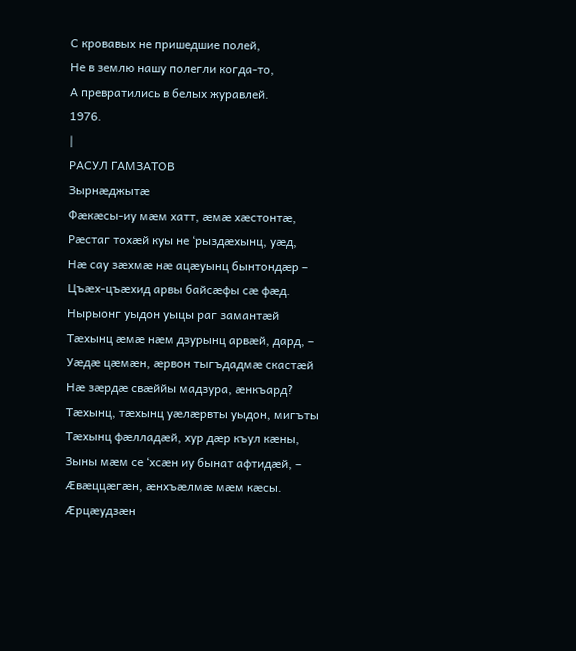С кровавых не пришедшие полей,
Не в землю нашу полегли когда-то,
А превратились в белых журавлей.
1976.
|
РАСУЛ ГАМЗАТОВ
Зырнæджытæ
Фæкæсы-иу мæм хатт, æмæ хæстонтæ,
Рæстаг тохæй куы не ‘рыздæхынц, уæд,
Нæ сау зæхмæ нæ ацæуынц бынтондæр –
Цъæх-цъæхид арвы байсæфы сæ фæд.
Нырыонг уыдон уыцы раг замантæй
Тæхынц æмæ нæм дзурынц арвæй, дард, –
Уæдæ цæмæн, æрвон тыгъдадмæ скастæй
Нæ зæрдæ свæййы мадзура, æнкъард?
Тæхынц, тæхынц уæлæрвты уыдон, мигъты
Тæхынц фæлладæй, хур дæр къул кæны,
Зыны мæм се ‘хсæн иу бынат афтидæй, –
Æвæццæгæн, æнхъæлмæ мæм кæсы.
Æрцæудзæн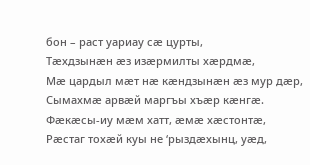бон – раст уариау сæ цурты,
Тæхдзынæн æз изæрмилты хæрдмæ,
Мæ цардыл мæт нæ кæндзынæн æз мур дæр,
Сымахмæ арвæй маргъы хъæр кæнгæ.
Фæкæсы-иу мæм хатт, æмæ хæстонтæ,
Рæстаг тохæй куы не ‘рыздæхынц, уæд,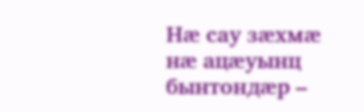Нæ сау зæхмæ нæ ацæуынц бынтондæр –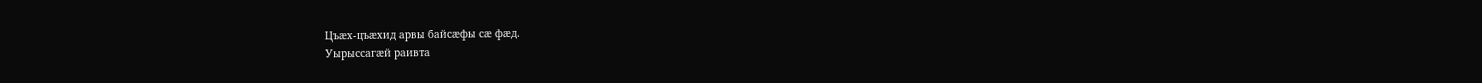Цъæх-цъæхид арвы байсæфы сæ фæд.
Уырыссагæй раивта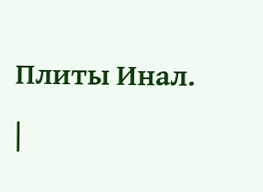Плиты Инал.
|